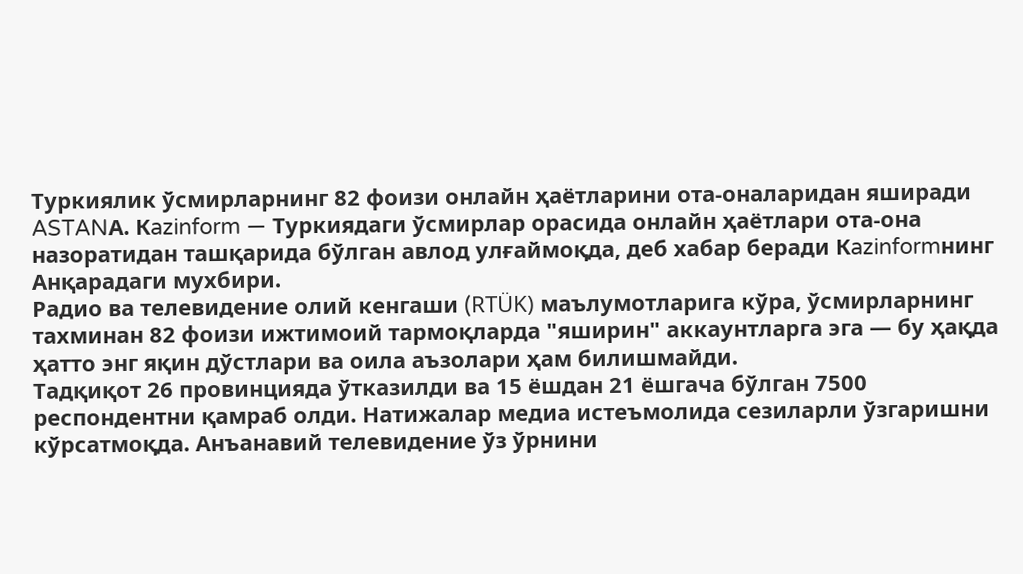Туркиялик ўсмирларнинг 82 фоизи онлайн ҳаётларини ота-оналаридан яширади
ASTANА. Кazinform — Туркиядаги ўсмирлар орасида онлайн ҳаётлари ота-она назоратидан ташқарида бўлган авлод улғаймоқда, деб хабар беради Кazinformнинг Анқарадаги мухбири.
Радио ва телевидение олий кенгаши (RTÜK) маълумотларига кўра, ўсмирларнинг тахминан 82 фоизи ижтимоий тармоқларда "яширин" аккаунтларга эга — бу ҳақда ҳатто энг яқин дўстлари ва оила аъзолари ҳам билишмайди.
Тадқиқот 26 провинцияда ўтказилди ва 15 ёшдан 21 ёшгача бўлган 7500 респондентни қамраб олди. Натижалар медиа истеъмолида сезиларли ўзгаришни кўрсатмоқда. Анъанавий телевидение ўз ўрнини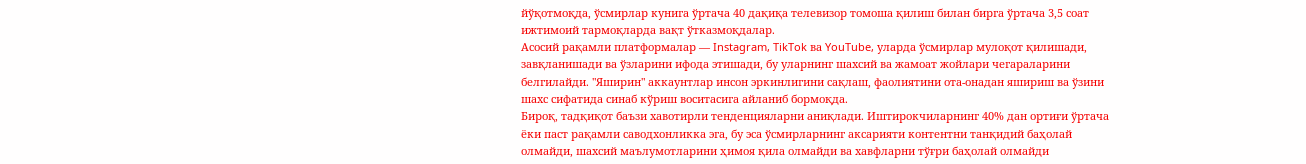йўқотмоқда, ўсмирлар кунига ўртача 40 дақиқа телевизор томоша қилиш билан бирга ўртача 3,5 соат ижтимоий тармоқларда вақт ўтказмоқдалар.
Асосий рақамли платформалар — Instagram, TikTok ва YouTube, уларда ўсмирлар мулоқот қилишади, завқланишади ва ўзларини ифода этишади, бу уларнинг шахсий ва жамоат жойлари чегараларини белгилайди. "Яширин" аккаунтлар инсон эркинлигини сақлаш, фаолиятини ота-онадан яшириш ва ўзини шахс сифатида синаб кўриш воситасига айланиб бормоқда.
Бироқ, тадқиқот баъзи хавотирли тенденцияларни аниқлади. Иштирокчиларнинг 40% дан ортиғи ўртача ёки паст рақамли саводхонликка эга, бу эса ўсмирларнинг аксарияти контентни танқидий баҳолай олмайди, шахсий маълумотларини ҳимоя қила олмайди ва хавфларни тўғри баҳолай олмайди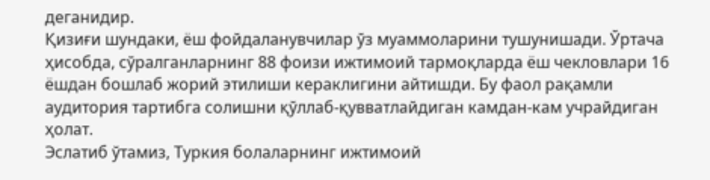деганидир.
Қизиғи шундаки, ёш фойдаланувчилар ўз муаммоларини тушунишади. Ўртача ҳисобда, сўралганларнинг 88 фоизи ижтимоий тармоқларда ёш чекловлари 16 ёшдан бошлаб жорий этилиши кераклигини айтишди. Бу фаол рақамли аудитория тартибга солишни қўллаб-қувватлайдиган камдан-кам учрайдиган ҳолат.
Эслатиб ўтамиз, Туркия болаларнинг ижтимоий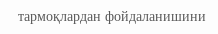тармоқлардан фойдаланишини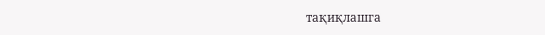тақиқлашга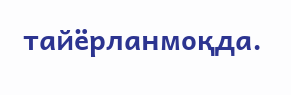тайёрланмоқда.